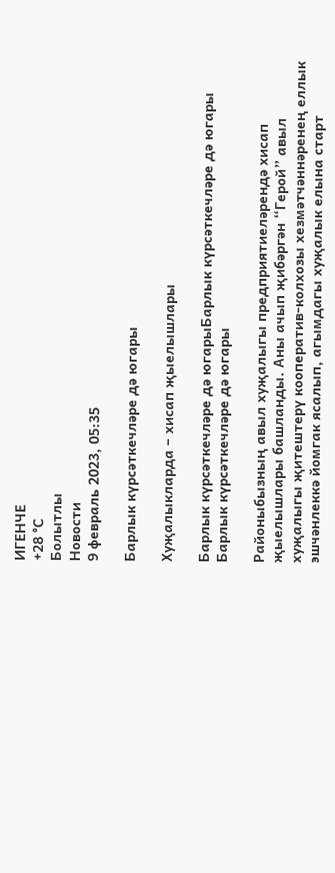ИГЕНЧЕ
+28 °С
Болытлы
Новости
9 февраль 2023, 05:35

Барлык күрсәткечләре дә югары

Хуҗалыкларда – хисап җыелышлары

Барлык күрсәткечләре дә югарыБарлык күрсәткечләре дә югары
Барлык күрсәткечләре дә югары

Районыбызның авыл хуҗалыгы предприятиеләрендә хисап җыелышлары башланды. Аны ачып җибәргән “Герой” авыл хуҗалыгы җитештерү кооператив-колхозы хезмәтчәннәренең еллык эшчәнлеккә йомгак ясалып, агымдагы хуҗалык елына старт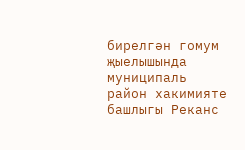бирелгән гомум җыелышында муниципаль район хакимияте башлыгы Реканс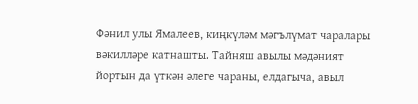Фәнил улы Ямалеев, киңкүләм мәгълүмат чаралары вәкилләре катнашты. Тайняш авылы мәдәният йортын да үткән әлеге чараны, елдагыча, авыл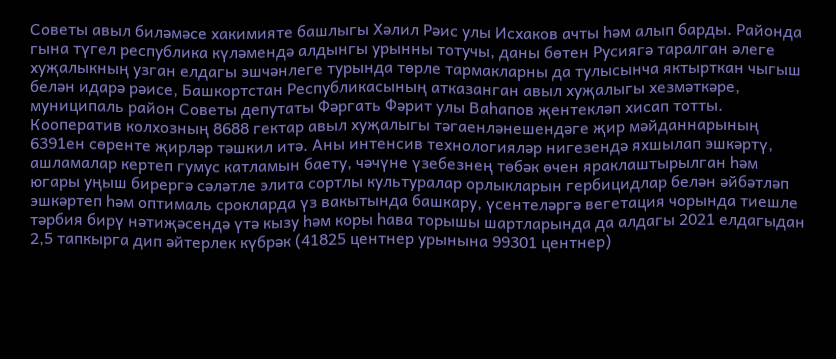Советы авыл биләмәсе хакимияте башлыгы Хәлил Рәис улы Исхаков ачты һәм алып барды. Районда гына түгел республика күләмендә алдынгы урынны тотучы, даны бөтен Русиягә таралган әлеге хуҗалыкның узган елдагы эшчәнлеге турында төрле тармакларны да тулысынча яктырткан чыгыш белән идарә рәисе, Башкортстан Республикасының атказанган авыл хуҗалыгы хезмәткәре, муниципаль район Советы депутаты Фәргать Фәрит улы Ваһапов җентекләп хисап тотты. Кооператив колхозның 8688 гектар авыл хуҗалыгы тәгаенләнешендәге җир мәйданнарының 6391ен сөренте җирләр тәшкил итә. Аны интенсив технологияләр нигезендә яхшылап эшкәртү, ашламалар кертеп гумус катламын баету, чәчүне үзебезнең төбәк өчен яраклаштырылган һәм югары уңыш бирергә сәләтле элита сортлы культуралар орлыкларын гербицидлар белән әйбәтләп эшкәртеп һәм оптималь срокларда үз вакытында башкару, үсентеләргә вегетация чорында тиешле тәрбия бирү нәтиҗәсендә үтә кызу һәм коры һава торышы шартларында да алдагы 2021 елдагыдан 2,5 тапкырга дип әйтерлек күбрәк (41825 центнер урынына 99301 центнер)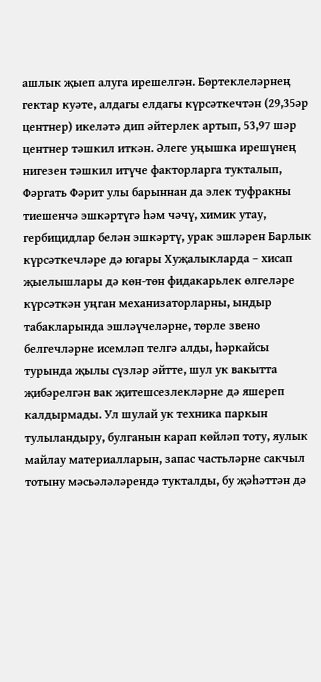ашлык җыеп алуга ирешелгән. Бөртеклеләрнең гектар куәте, алдагы елдагы күрсәткечтән (29,35әр центнер) икеләтә дип әйтерлек артып, 53,97 шәр центнер тәшкил иткән. Әлеге уңышка ирешүнең нигезен тәшкил итүче факторларга тукталып, Фәргать Фәрит улы барыннан да элек туфракны тиешенчә эшкәртүгә һәм чәчү, химик утау, гербицидлар белән эшкәртү, урак эшләрен Барлык күрсәткечләре дә югары Хуҗалыкларда – хисап җыелышлары дә көн-төн фидакарьлек өлгеләре күрсәткән уңган механизаторларны, ындыр табакларында эшләүчеләрне, төрле звено белгечләрне исемләп телгә алды, һәркайсы турында җылы сүзләр әйтте, шул ук вакытта җибәрелгән вак җитешсезлекләрне дә яшереп калдырмады. Ул шулай ук техника паркын тулыландыру, булганын карап көйләп тоту, яулык майлау материалларын, запас частьләрне сакчыл тотыну мәсьәләләрендә тукталды, бу җәһәттән дә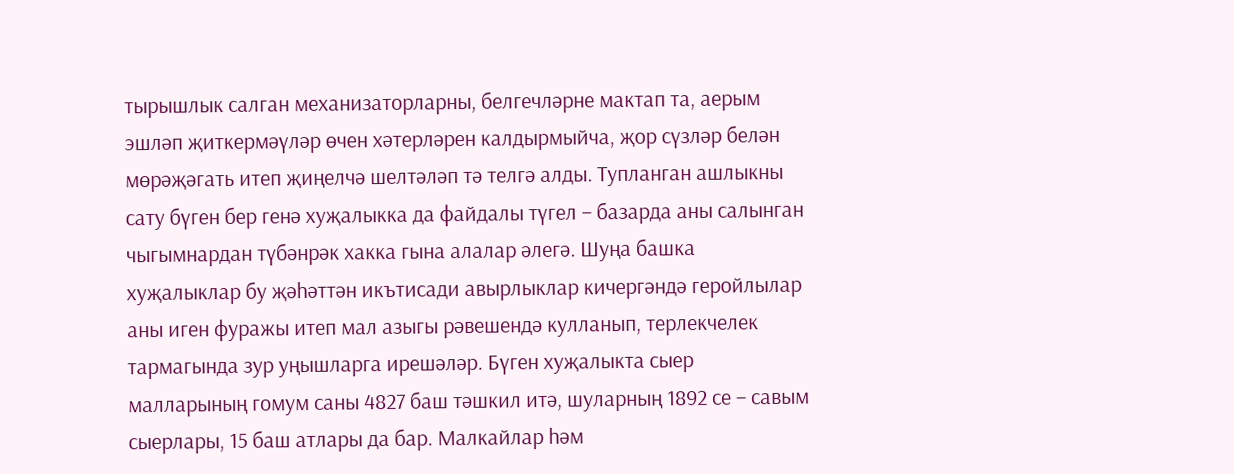тырышлык салган механизаторларны, белгечләрне мактап та, аерым эшләп җиткермәүләр өчен хәтерләрен калдырмыйча, җор сүзләр белән мөрәҗәгать итеп җиңелчә шелтәләп тә телгә алды. Тупланган ашлыкны сату бүген бер генә хуҗалыкка да файдалы түгел – базарда аны салынган чыгымнардан түбәнрәк хакка гына алалар әлегә. Шуңа башка хуҗалыклар бу җәһәттән икътисади авырлыклар кичергәндә геройлылар аны иген фуражы итеп мал азыгы рәвешендә кулланып, терлекчелек тармагында зур уңышларга ирешәләр. Бүген хуҗалыкта сыер малларының гомум саны 4827 баш тәшкил итә, шуларның 1892 се – савым сыерлары, 15 баш атлары да бар. Малкайлар һәм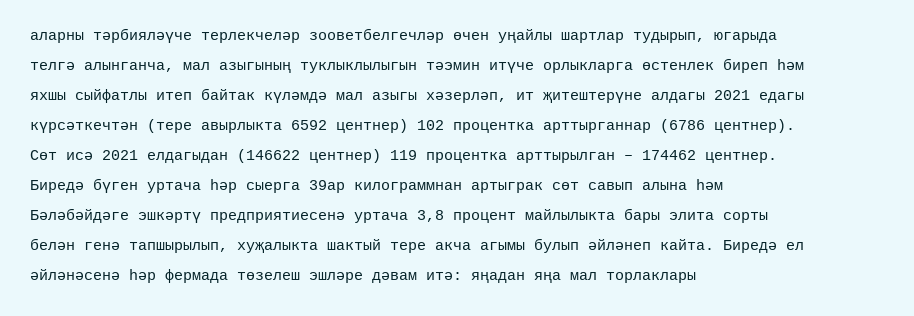аларны тәрбияләүче терлекчеләр зооветбелгечләр өчен уңайлы шартлар тудырып, югарыда телгә алынганча, мал азыгының туклыклылыгын тәэмин итүче орлыкларга өстенлек биреп һәм яхшы сыйфатлы итеп байтак күләмдә мал азыгы хәзерләп, ит җитештерүне алдагы 2021 едагы күрсәткечтән (тере авырлыкта 6592 центнер) 102 процентка арттырганнар (6786 центнер). Сөт исә 2021 елдагыдан (146622 центнер) 119 процентка арттырылган – 174462 центнер. Биредә бүген уртача һәр сыерга 39ар килограммнан артыграк сөт савып алына һәм Бәләбәйдәге эшкәртү предприятиесенә уртача 3,8 процент майлылыкта бары элита сорты белән генә тапшырылып, хуҗалыкта шактый тере акча агымы булып әйләнеп кайта. Биредә ел әйләнәсенә һәр фермада төзелеш эшләре дәвам итә: яңадан яңа мал торлаклары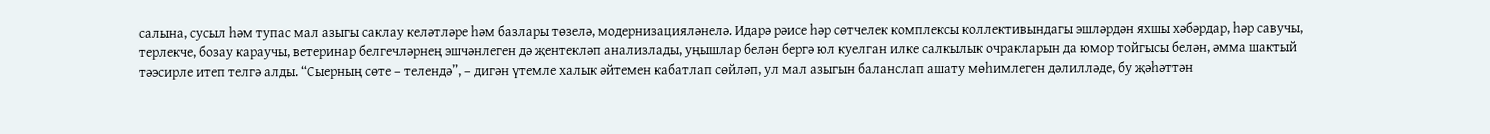салына, сусыл һәм тупас мал азыгы саклау келәтләре һәм базлары төзелә, модернизацияләнелә. Идарә рәисе һәр сөтчелек комплексы коллективындагы эшләрдән яхшы хәбәрдар, һәр савучы, терлекче, бозау караучы, ветеринар белгечләрнең эшчәнлеген дә җентекләп анализлады, уңышлар белән бергә юл куелган илке салкылык очракларын да юмор тойгысы белән, әмма шактый тәэсирле итеп телгә алды. “Сыерның сөте – телендә”, – дигән үтемле халык әйтемен кабатлап сөйләп, ул мал азыгын баланслап ашату мөһимлеген дәлилләде, бу җәһәттән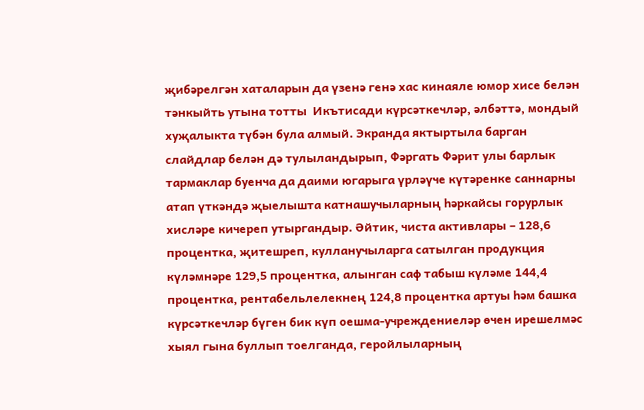җибәрелгән хаталарын да үзенә генә хас кинаяле юмор хисе белән тәнкыйть утына тотты  Икътисади күрсәткечләр, әлбәттә, мондый хуҗалыкта түбән була алмый. Экранда яктыртыла барган слайдлар белән дә тулыландырып, Фәргать Фәрит улы барлык тармаклар буенча да даими югарыга үрләүче күтәренке саннарны атап үткәндә җыелышта катнашучыларның һәркайсы горурлык хисләре кичереп утыргандыр. Әйтик, чиста активлары – 128,6 процентка, җитешреп, кулланучыларга сатылган продукция күләмнәре 129,5 процентка, алынган саф табыш күләме 144,4 процентка, рентабельлелекнең 124,8 процентка артуы һәм башка күрсәткечләр бүген бик күп оешма-учреждениеләр өчен ирешелмәс хыял гына буллып тоелганда, геройлыларның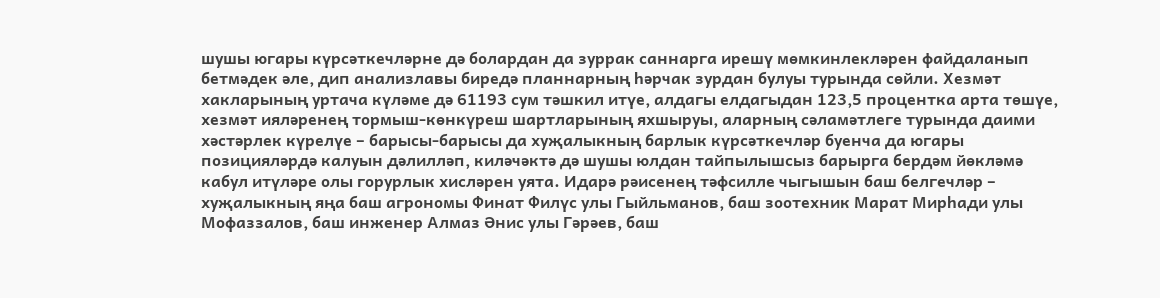шушы югары күрсәткечләрне дә болардан да зуррак саннарга ирешү мөмкинлекләрен файдаланып бетмәдек әле, дип анализлавы биредә планнарның һәрчак зурдан булуы турында сөйли. Хезмәт хакларының уртача күләме дә 61193 сум тәшкил итүе, алдагы елдагыдан 123,5 процентка арта төшүе, хезмәт ияләренең тормыш-көнкүреш шартларының яхшыруы, аларның сәламәтлеге турында даими хәстәрлек күрелүе – барысы-барысы да хуҗалыкның барлык күрсәткечләр буенча да югары позицияләрдә калуын дәлилләп, киләчәктә дә шушы юлдан тайпылышсыз барырга бердәм йөкләмә кабул итүләре олы горурлык хисләрен уята. Идарә рәисенең тәфсилле чыгышын баш белгечләр – хуҗалыкның яңа баш агрономы Финат Филүс улы Гыйльманов, баш зоотехник Марат Мирһади улы Мофаззалов, баш инженер Алмаз Әнис улы Гәрәев, баш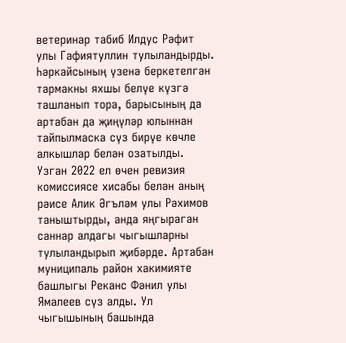ветеринар табиб Илдус Рәфит улы Гафиятуллин тулыландырды. Һәркайсының үзенә беркетелгән тармакны яхшы белүе күзгә ташланып тора, барысының да артабан да җиңүләр юлыннан тайпылмаска сүз бирүе көчле алкышлар белән озатылды. Узган 2022 ел өчен ревизия комиссиясе хисабы белән аның рәисе Алик Әгъләм улы Рәхимов таныштырды, анда яңгыраган саннар алдагы чыгышларны тулыландырып җибәрде. Артабан муниципаль район хакимияте башлыгы Реканс Фәнил улы Ямалеев сүз алды. Ул чыгышының башында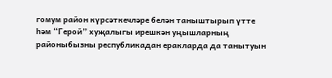гомум район күрсәткечләре белән таныштырып үтте һәм “Герой” хуҗалыгы ирешкән уңышларның районыбызны республикадан еракларда да танытуын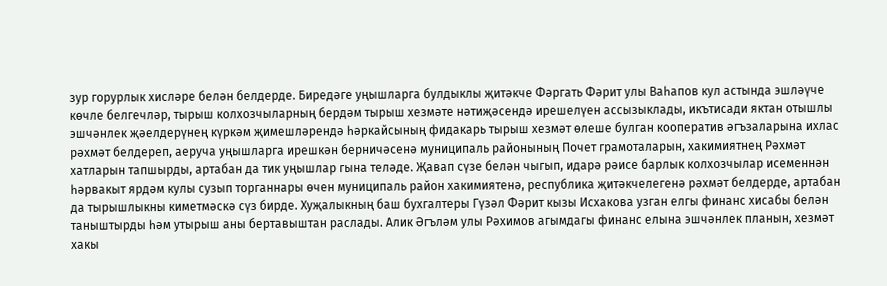зур горурлык хисләре белән белдерде. Биредәге уңышларга булдыклы җитәкче Фәргать Фәрит улы Ваһапов кул астында эшләүче көчле белгечләр, тырыш колхозчыларның бердәм тырыш хезмәте нәтиҗәсендә ирешелүен ассызыклады, икътисади яктан отышлы эшчәнлек җәелдерүнең күркәм җимешләрендә һәркайсының фидакарь тырыш хезмәт өлеше булган кооператив әгъзаларына ихлас рәхмәт белдереп, аеруча уңышларга ирешкән берничәсенә муниципаль районының Почет грамоталарын, хакимиятнең Рәхмәт хатларын тапшырды, артабан да тик уңышлар гына теләде. Җавап сүзе белән чыгып, идарә рәисе барлык колхозчылар исеменнән һәрвакыт ярдәм кулы сузып торганнары өчен муниципаль район хакимиятенә, республика җитәкчелегенә рәхмәт белдерде, артабан да тырышлыкны киметмәскә сүз бирде. Хуҗалыкның баш бухгалтеры Гүзәл Фәрит кызы Исхакова узган елгы финанс хисабы белән таныштырды һәм утырыш аны бертавыштан раслады. Алик Әгъләм улы Рәхимов агымдагы финанс елына эшчәнлек планын, хезмәт хакы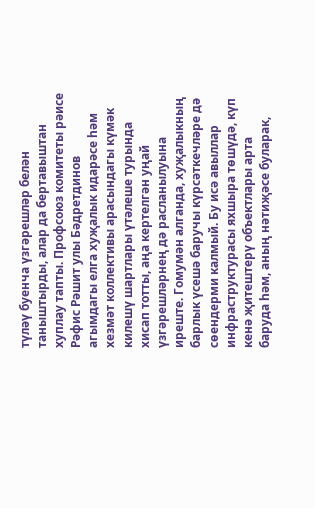түләү буенча үзгәрешләр белән таныштырды, алар да бертавыштан хуплау тапты. Профсоюз комитеты рәисе Рәфис Рәшит улы Бәдретдинов агымдагы елга хуҗалык идарәсе һәм хезмәт коллективы арасындагы күмәк килешү шартлары үтәлеше турында хисап тотты, аңа кертелгән уңай үзгәрешләрнең дә расланылуына иреште. Гомумән алганда, хуҗалыкның барлык үсешә баручы күрсәткечләре дә сөендерми калмый. Бу исә авыллар инфраструктурасы яхшыра төшүдә, күп кенә җитештерү объектлары арта баруда һәм, аның нәтиҗәсе буларак,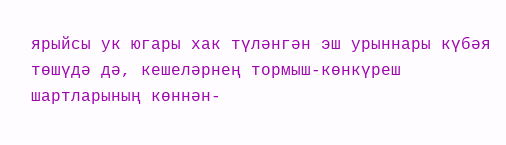ярыйсы ук югары хак түләнгән эш урыннары күбәя төшүдә дә, кешеләрнең тормыш-көнкүреш шартларының көннән-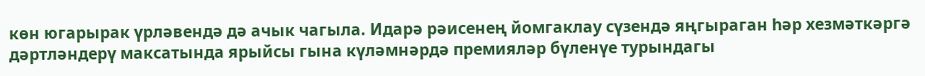көн югарырак үрләвендә дә ачык чагыла. Идарә рәисенең йомгаклау сүзендә яңгыраган һәр хезмәткәргә дәртләндерү максатында ярыйсы гына күләмнәрдә премияләр бүленүе турындагы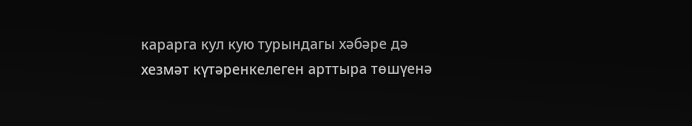карарга кул кую турындагы хәбәре дә хезмәт күтәренкелеген арттыра төшүенә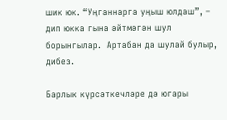шик юк. “Уңганнарга уңыш юлдаш”, – дип юкка гына әйтмәгән шул борынгылар.  Артабан да шулай булыр, дибез.

Барлык күрсәткечләре дә югары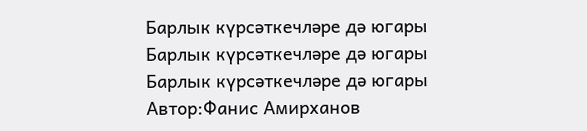Барлык күрсәткечләре дә югары
Барлык күрсәткечләре дә югары
Барлык күрсәткечләре дә югары
Автор:Фанис Амирханов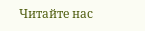Читайте нас